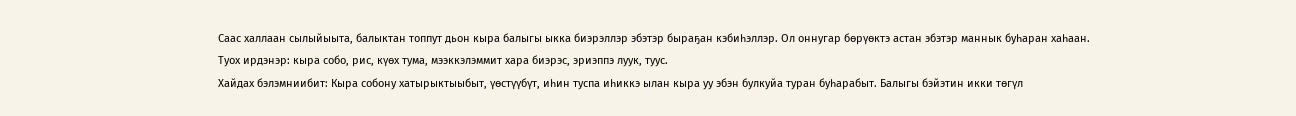Саас халлаан сылыйыыта, балыктан топпут дьон кыра балыгы ыкка биэрэллэр эбэтэр быраҕан кэбиһэллэр. Ол оннугар бөрүөктэ астан эбэтэр маннык буһаран хаһаан.
Туох ирдэнэр: кыра собо, рис, күөх тума, мээккэлэммит хара биэрэс, эриэппэ луук, туус.
Хайдах бэлэмниибит: Кыра собону хатырыктыыбыт, үөстүүбүт, иһин туспа иһиккэ ылан кыра уу эбэн булкуйа туран буһарабыт. Балыгы бэйэтин икки төгүл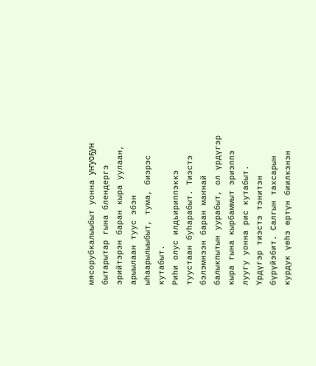мясорубкалыыбыт уонна уҥуоҕун бытарытар гына блендергэ эрийтэрэн баран кыра уулаан, арыылаан туус эбэн ыһаарылыыбыт, тума, биэрэс кутабыт.
Риһи олус илдьириппэккэ туустаан буһарабыт. Тиэстэ бэлэмнээн баран маҥнай балыкпытын уурабыт, ол үрдүгэр кыра гына кырбаммыт эриэппэ луугу уонна рис кутабыт. Үрдүгэр тиэстэ тэнитэн бүрүйэбит. Салгын тахсарын курдук үөһэ өртүн биилкэнэн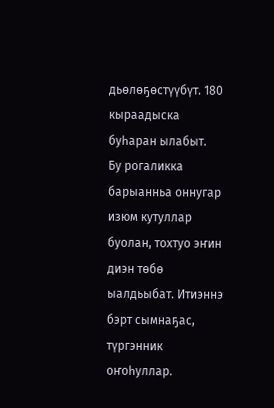дьөлөҕөстүүбүт. 180 кыраадыска буһаран ылабыт.
Бу рогаликка барыанньа оннугар изюм кутуллар буолан, тохтуо эҥин диэн төбө ыалдьыбат. Итиэннэ бэрт сымнаҕас, түргэнник оҥоһуллар.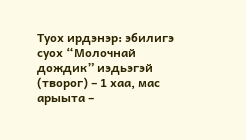Туох ирдэнэр: эбилигэ суох “Молочнай дождик” иэдьэгэй (творог) – 1 хаа, мас арыыта –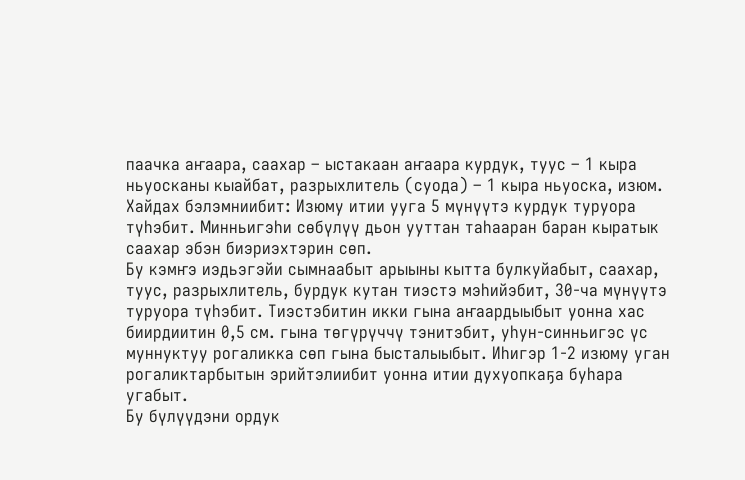паачка аҥаара, саахар – ыстакаан аҥаара курдук, туус – 1 кыра ньуосканы кыайбат, разрыхлитель (суода) – 1 кыра ньуоска, изюм.
Хайдах бэлэмниибит: Изюму итии ууга 5 мүнүүтэ курдук туруора түһэбит. Минньигэһи сөбүлүү дьон ууттан таһааран баран кыратык саахар эбэн биэриэхтэрин сөп.
Бу кэмҥэ иэдьэгэйи сымнаабыт арыыны кытта булкуйабыт, саахар, туус, разрыхлитель, бурдук кутан тиэстэ мэһийэбит, 30-ча мүнүүтэ туруора түһэбит. Тиэстэбитин икки гына аҥаардыыбыт уонна хас биирдиитин 0,5 см. гына төгүрүччү тэнитэбит, уһун-синньигэс үс муннуктуу рогаликка сөп гына бысталыыбыт. Иһигэр 1-2 изюму уган рогаликтарбытын эрийтэлиибит уонна итии духуопкаҕа буһара угабыт.
Бу бүлүүдэни ордук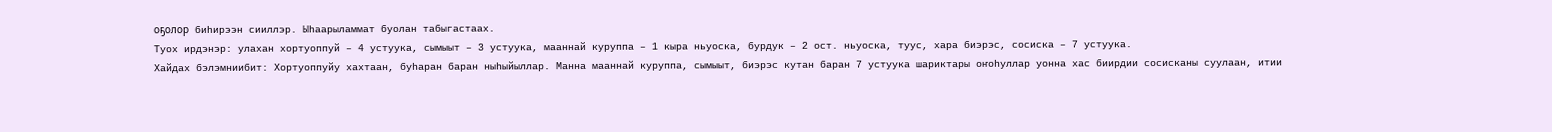оҕолор биһирээн сииллэр. Ыһаарыламмат буолан табыгастаах.
Туох ирдэнэр: улахан хортуоппуй – 4 устуука, сымыыт – 3 устуука, мааннай куруппа – 1 кыра ньуоска, бурдук – 2 ост. ньуоска, туус, хара биэрэс, сосиска – 7 устуука.
Хайдах бэлэмниибит: Хортуоппуйу хахтаан, буһаран баран ныһыйыллар. Манна мааннай куруппа, сымыыт, биэрэс кутан баран 7 устуука шариктары оҥоһуллар уонна хас биирдии сосисканы суулаан, итии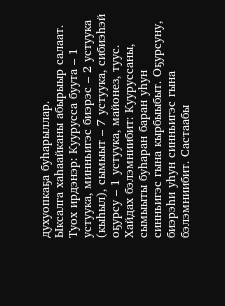духуопкаҕа буһарыллар.
Ыксалга хаһаайканы абырыыр салаат.
Туох ирдэнэр: Куурусса буута – 1 устуука, минньигэс биэрэс – 2 устуука (кыһыл), сымыыт – 7 устуука, сибиэһэй оҕурсу – 1 устуука, майонез, туус.
Хайдах бэлэмниибит: Кууруссаны, сымыыты буһаран баран уһун синньигэс гына кырбыыбыт. Оҕурсуну, биэрэһи уһун синньигэс гына бэлэмниибит. Састаабы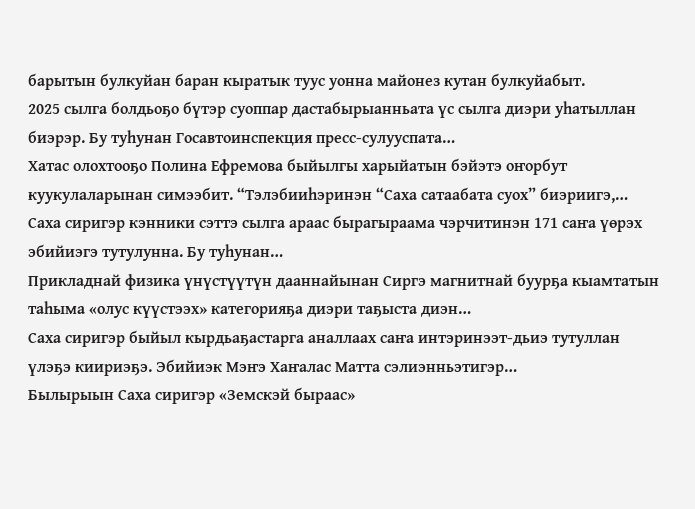барытын булкуйан баран кыратык туус уонна майонез кутан булкуйабыт.
2025 сылга болдьоҕо бүтэр суоппар дастабырыанньата үс сылга диэри уһатыллан биэрэр. Бу туһунан Госавтоинспекция пресс-сулууспата…
Хатас олохтооҕо Полина Ефремова быйылгы харыйатын бэйэтэ оҥорбут куукулаларынан симээбит. “Тэлэбииһэринэн “Саха сатаабата суох” биэриигэ,…
Саха сиригэр кэнники сэттэ сылга араас бырагыраама чэрчитинэн 171 саҥа үөрэх эбийиэгэ тутулунна. Бу туһунан…
Прикладнай физика үнүстүүтүн дааннайынан Сиргэ магнитнай буурҕа кыамтатын таһыма «олус күүстээх» категорияҕа диэри таҕыста диэн…
Саха сиригэр быйыл кырдьаҕастарга аналлаах саҥа интэринээт-дьиэ тутуллан үлэҕэ киириэҕэ. Эбийиэк Мэҥэ Хаҥалас Матта сэлиэнньэтигэр…
Былырыын Саха сиригэр «Земскэй быраас»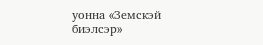уонна «Земскэй биэлсэр»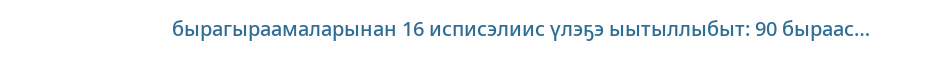бырагыраамаларынан 16 исписэлиис үлэҕэ ыытыллыбыт: 90 быраас…